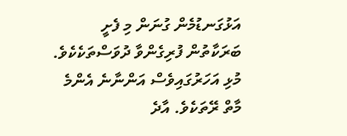އަޅުގަނޑުމެން ގުނަން މި ފެށީ ބަރަކާތުން ފުރިގެންވާ ދުވަސްތަކެކެވެ. މުޅި އަހަރުގައިވެސް އަންނާނެ އެންމެ މާތް ރޭތަކެވެ. އާދެ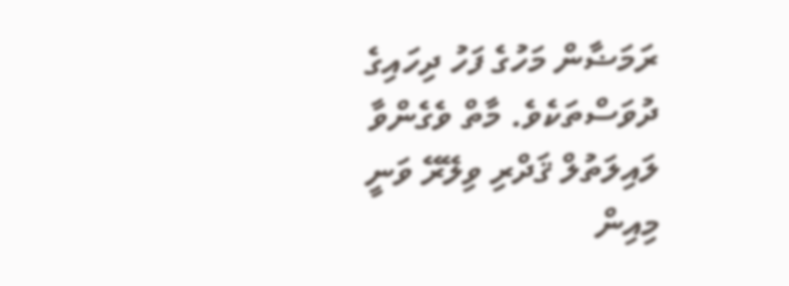ރަމަޟާން މަހުގެ ފަހު ދިހައިގެ ދުވަސްތަކެވެ. މާތް ވެގެންވާ ލައިލަތުލް ޤަދްރި ވިލޭރޭ ވަނީ މިއިން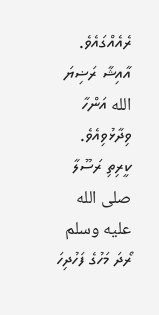ރެއެއްގައެވެ.
އާއިޝާ ރަޟިޔަ الله އަންހާ ވިދާޅުވިއެވެ. ކީރިތި ރަސޫލާ صلى الله عليه وسلم ރޯދަ މަހުގެ ފަހުދިހަ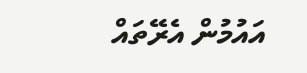އައުމުން އެރޭތައް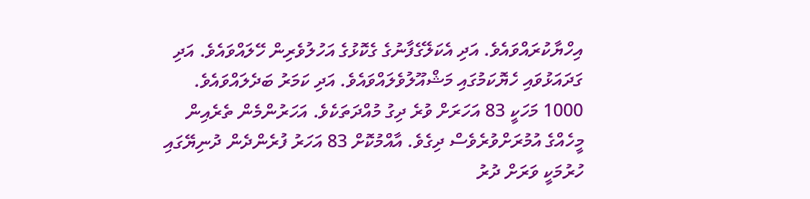އިހްޔާކުރައްވައެވެ. އަދި އެކަލޭގެފާނުގެ ގެކޮޅުގެ އަހުލުވެރިން ހޭލައްވައެވެ. އަދި ގަދައަޅުވައި ހެޔޮކަމުގައި މަޝްއޫލުވެލައްވައެވެ. އަދި ކަމަރު ބަދެލައްވައެވެ.
1000 މަހަކީ 83 އަހަރަށް ވުރެ ދިގު މުއްދަތަކެވެ. އަހަރުންމެން ތެރެއިން މީހެއްގެ އުމުރަށްވުރެވެސް ދިގެވެ. އާއްމުކޮށް 83 އަހަރު ފުރެންދެން ދުނިޔޭގައި ހުރުމަކީ ވަރަށް ދުރު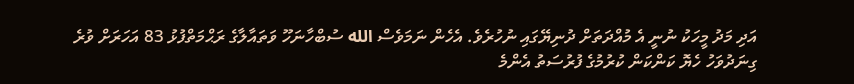އަދި މަދު މީހަކު ނުނީ އެ މުއްދަތަށް ދުނިޔޭގައި ނުހުރެވެ. އެހެން ނަމަވެސް الله ސުބްހާނަހޫ ވަތައާލާގެ ރަޙްމަތްފުޅު 83 އަހަރަށް ވުރެ ގިނަދުވަހު ހެޔޮ ކަންކަން ކުރުމުގެ ފުރުސަތު އެންމެ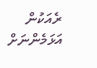ރެއަކުން އަޅަމެންނަށް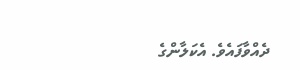ދެއްވާފައެވެ. އެކަލާންގެ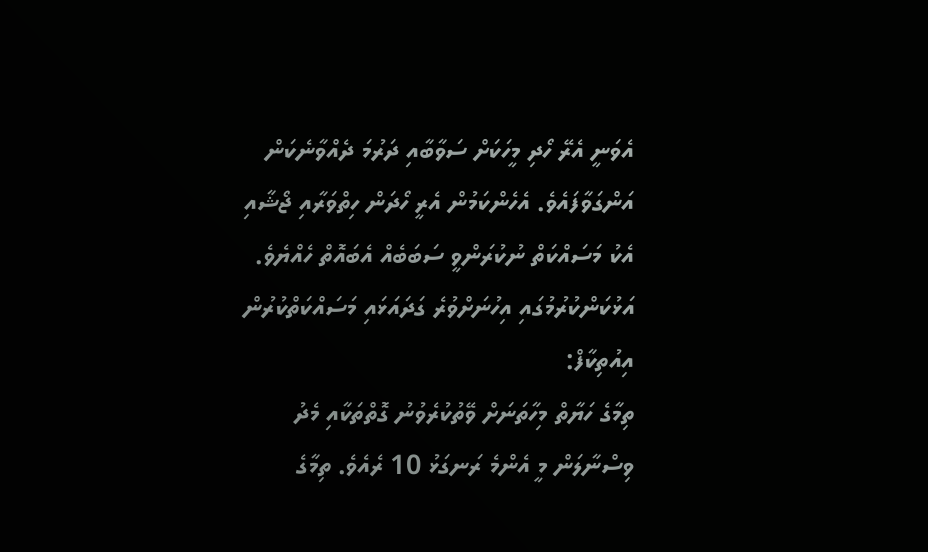އެވަނީ އެރޭ ހޯދި މީހަކަށް ސަވާބާއި ދަރުމަ ދެއްވާނެކަން އަންގަވާފައެވެ. އެހެންކަމުން އެރީ ހޯދަން ހިތްވަރާއި ޖޯޝާއި އެކު މަސައްކަތް ނުކުރަންވީ ސަބަބެއް އެބައޮތް ހެއްޔެވެ.
އަޅުކަންކުރުމުގައި އިހުނަށްވުރެ ގަދައަޅައި މަސައްކަތްކުރުން
އިއުތިކާފް:
ތިމާގެ ހަޔާތް މިހާތަނަށް ވޭތުކުރެވުނު ގޮތްތަކާއި މެދު ވިސްނާލަން މީ އެންމެ ރަނގަޅު 10 ރެއެވެ. ތިމާގެ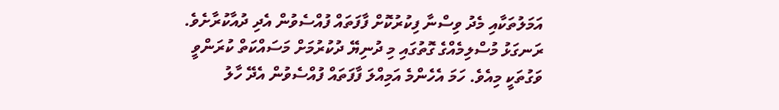އަމަލުތަކާއި މެދު ވިސްނާ ފިކުރުކޮށް ފާފަތައް ފުއްސެވުން އެދި ދުއާކުރާށެވެ. ރަނގަޅު މުސްލިމެއްގެ ގޮތުގައި މި ދުނިޔޭ ދުކުރުމަށް މަސައްކަތް ކުރަންވީ ވަގުތަކީ މިއެވެ. ހަމަ އެހެންމެ އަމިއްލަ ފާފަތައް ފުއްސެވުން އެދޭ ހާލު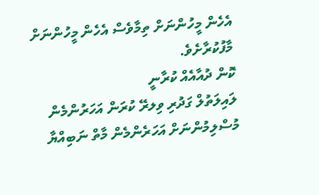އެހެން މީހުންނަށް ތިމާވެސް އެހެން މީހުންނަށް މާފުކުރާށެވެ.
ކޮން ދުއާއެއް ކުރާނީ
ލައިލަތުލް ގަދުރި ވިލރޭ ކުރަން އަހަރުންމެން މުސްލިމުންނަށް އަހަރެންމެން މާތް ނަބިއްޔާ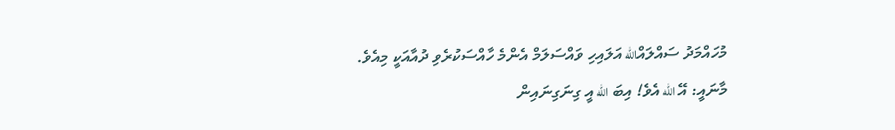މުހައްމަދު ސައްލައްالله އަލައިހި ވައްސަލަމް އެންމެ ހާއްސަކުރެވި ދުއާއަކީ މިއެވެ.
މާނައީ: އޭ الله އެވެ! އިބަ الله އީ ގިނަގިނައިން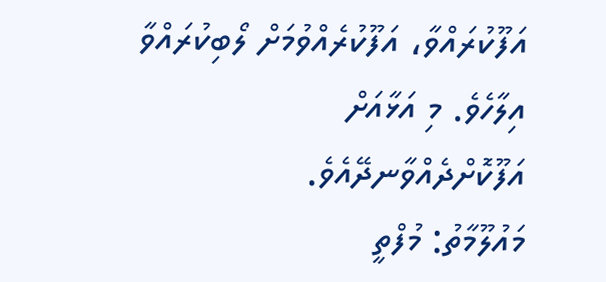އަފޫކުރައްވާ، އަފޫކުރެއްވުމަށް ލޯބިކުރައްވާ އިލާހެވެ. މި އަޅާއަށް އަފޫކޮށްދެއްވާނދޭއެވެ.
މައުލޫމާތު: މުފްތީ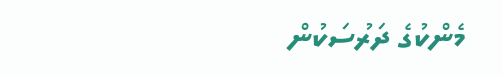މެންކުގެ ދަރުސަކުން